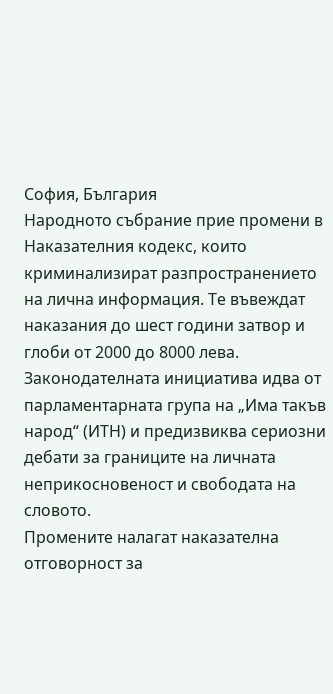София, България
Народното събрание прие промени в Наказателния кодекс, които криминализират разпространението на лична информация. Те въвеждат наказания до шест години затвор и глоби от 2000 до 8000 лева. Законодателната инициатива идва от парламентарната група на „Има такъв народ“ (ИТН) и предизвиква сериозни дебати за границите на личната неприкосновеност и свободата на словото.
Промените налагат наказателна отговорност за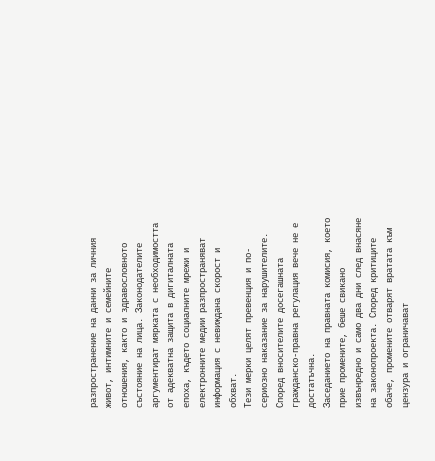разпространение на данни за личния живот, интимните и семейните отношения, както и здравословното състояние на лица. Законодателите аргументират мярката с необходимостта от адекватна защита в дигиталната епоха, където социалните мрежи и електронните медии разпространяват информация с невиждана скорост и обхват.
Тези мерки целят превенция и по-сериозно наказание за нарушителите. Според вносителите досегашната гражданско-правна регулация вече не е достатъчна.
Заседанието на правната комисия, което прие промените, беше свикано извънредно и само два дни след внасяне на законопроекта. Според критиците обаче, промените отварят вратата към цензура и ограничават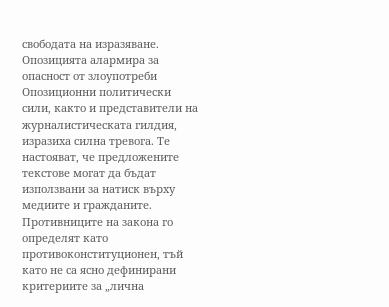свободата на изразяване.
Опозицията алармира за опасност от злоупотреби
Опозиционни политически сили, както и представители на журналистическата гилдия, изразиха силна тревога. Те настояват, че предложените текстове могат да бъдат използвани за натиск върху медиите и гражданите.
Противниците на закона го определят като противоконституционен, тъй като не са ясно дефинирани критериите за „лична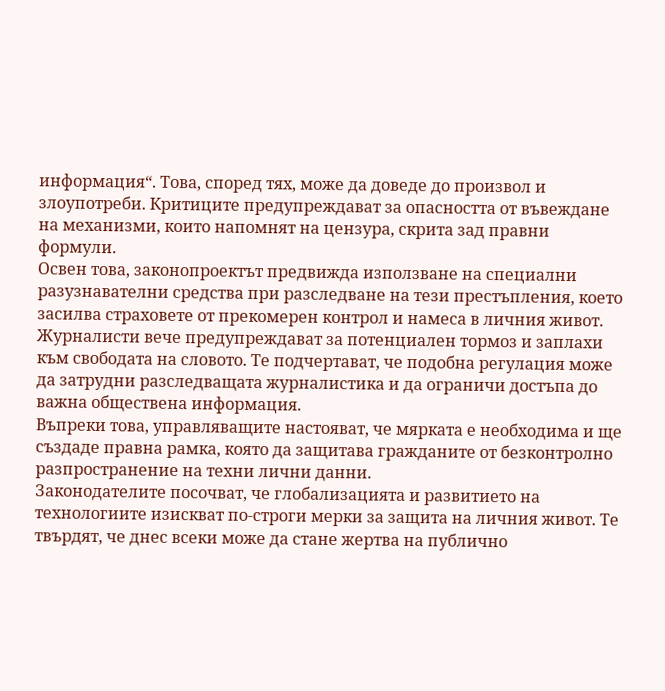информация“. Това, според тях, може да доведе до произвол и злоупотреби. Критиците предупреждават за опасността от въвеждане на механизми, които напомнят на цензура, скрита зад правни формули.
Освен това, законопроектът предвижда използване на специални разузнавателни средства при разследване на тези престъпления, което засилва страховете от прекомерен контрол и намеса в личния живот.
Журналисти вече предупреждават за потенциален тормоз и заплахи към свободата на словото. Те подчертават, че подобна регулация може да затрудни разследващата журналистика и да ограничи достъпа до важна обществена информация.
Въпреки това, управляващите настояват, че мярката е необходима и ще създаде правна рамка, която да защитава гражданите от безконтролно разпространение на техни лични данни.
Законодателите посочват, че глобализацията и развитието на технологиите изискват по-строги мерки за защита на личния живот. Те твърдят, че днес всеки може да стане жертва на публично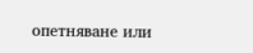опетняване или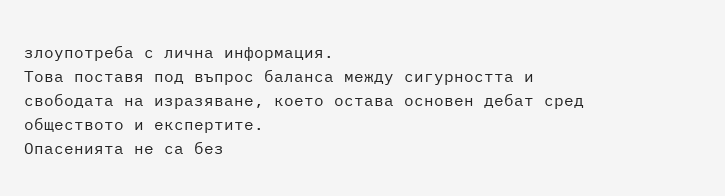злоупотреба с лична информация.
Това поставя под въпрос баланса между сигурността и свободата на изразяване, което остава основен дебат сред обществото и експертите.
Опасенията не са без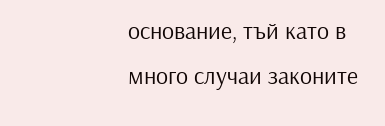основание, тъй като в много случаи законите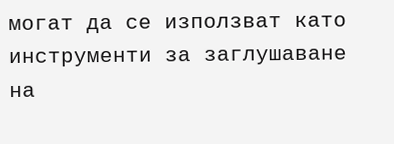могат да се използват като инструменти за заглушаване на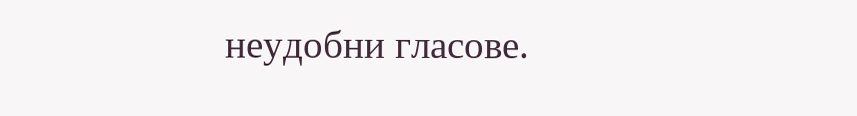неудобни гласове.